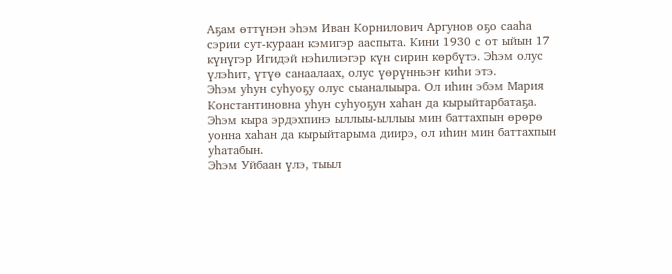Аҕам өттүнэн эһэм Иван Корнилович Аргунов оҕо сааһа сэрии сут-кураан кэмигэр ааспыта. Кини 1930 с от ыйын 17 күнүгэр Игидэй нэһилиэгэр күн сирин көрбүтэ. Эһэм олус үлэһит, үтүө санаалаах, олус үөрүнньэҥ киһи этэ.
Эһэм уһун суһуоҕу олус сыаналыыра. Ол иһин эбэм Мария Константиновна уһун суһуоҕун хаһан да кырыйтарбатаҕа. Эһэм кыра эрдэхпинэ ыллыы-ыллыы мин баттахпын өрөрө уонна хаһан да кырыйтарыма диирэ, ол иһин мин баттахпын уһатабын.
Эһэм Уйбаан үлэ, тыыл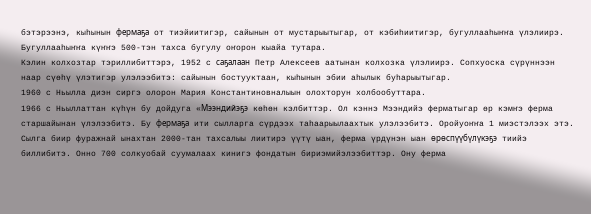бэтэрээнэ, кыһынын фермаҕа от тиэйиитигэр, сайынын от мустарыытыгар, от кэбиһиитигэр, бугуллааһыҥҥа үлэлиирэ. Бугуллааһыҥҥа күҥҥэ 500-тэн тахса бугулу оҥорон кыайа тутара.
Кэлин колхозтар тэриллибиттэрэ, 1952 с саҕалаан Петр Алексеев аатынан колхозка үлэлиирэ. Сопхуоска сүрүннээн наар сүөһү үлэтигэр улэлээбитэ: сайынын бостууктаан, кыһынын эбии аһылык буһарыытыгар.
1960 с Ньылла диэн сиргэ олорон Мария Константиновналыын олохторун холбообуттара.
1966 с Ньыллаттан күһүн бу дойдуга «Мээндийэҕэ көһөн кэлбиттэр. Ол кэннэ Мээндийэ ферматыгар өр кэмҥэ ферма старшайынан үлэлээбитэ. Бу фермаҕа ити сылларга сүрдээх таһаарыылаахтык улэлээбитэ. Оройуоҥҥа 1 миэстэлээх этэ. Сылга биир фуражнай ынахтан 2000-тан тахсалыы лиитирэ үүтү ыан, ферма үрдүнэн ыан өрөспүүбүлүкэҕэ тиийэ биллибитэ. Онно 700 солкуобай суумалаах кинигэ фондатын бириэмийэлээбиттэр. Ону ферма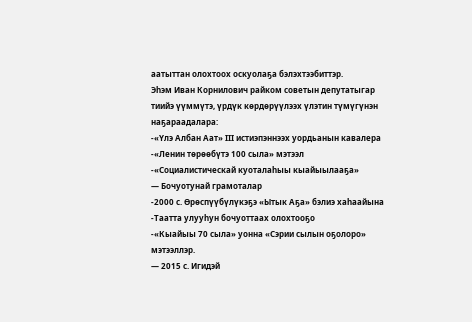аатыттан олохтоох оскуолаҕа бэлэхтээбиттэр.
Эһэм Иван Корнилович райком советын депутатыгар тиийэ үүммүтэ, үрдүк көрдөрүүлээх үлэтин түмүгүнэн наҕараадалара:
-«Үлэ Албан Аат» III истиэпэннээх уордьанын кавалера
-«Ленин төрөөбүтэ 100 сыла» мэтээл
-«Социалистическай куоталаһыы кыайыылааҕа»
— Бочуотунай грамоталар
-2000 с. Өрөспүүбүлүкэҕэ «Ытык Аҕа» бэлиэ хаһаайына
-Таатта улууһун бочуоттаах олохтооҕо
-«Кыайыы 70 сыла» уонна «Сэрии сылын оҕолоро» мэтээллэр.
— 2015 с. Игидэй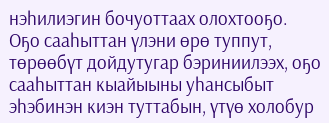нэһилиэгин бочуоттаах олохтооҕо.
Оҕо сааһыттан үлэни өрө туппут, төрөөбүт дойдутугар бэриниилээх, оҕо сааһыттан кыайыыны уһансыбыт эһэбинэн киэн туттабын, үтүө холобур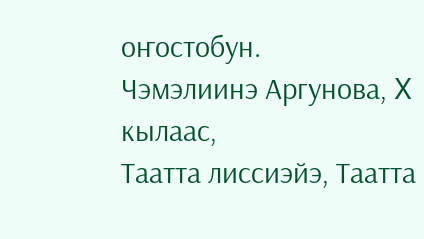оҥостобун.
Чэмэлиинэ Аргунова, X кылаас,
Таатта лиссиэйэ, Таатта